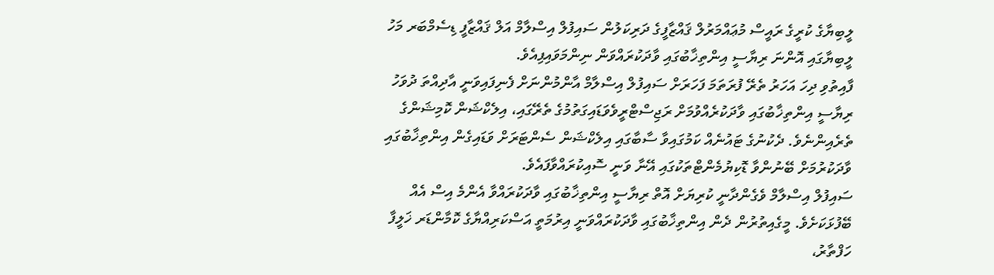ލީބިޔާގެ ކުރީގެ ރައީސް މުޢައްމަރުލް ޤައްޒާފީގެ ދަރިކަލުން ސައިފުލް އިސްލާމް އަލް ޤައްޒާފީ ޑިސެމްބަރ މަހު ލީބިޔާގައި އޮންނަ ރިޔާސީ އިންތިޚާބުގައި ވާދަކުރައްވަން ނިންމަވައިފިއެވެ.
ފާއިތުވި ދިހަ އަހަރު ތެރޭ ފުރަތަމަ ފަހަރަށް ސައިފުލް އިސްލާމް އާންމުންނަށް ފެނިފައިވަނީ އާދިއްތަ ދުވަހު ރިޔާސީ އިންތިޚާބުގައި ވާދަކުރެއްވުމަށް ރަޖިސްޓްރީވެވަޑައިގަތުމުގެ ތެރޭގައި، އިލެކްޝަން ކޮމިޝަންގެ ތެރެއިންނެވެ. ދެކުނުގެ ޓައުނެއް ކަމުގައިވާ ސާބާގައި އިލެކްޝަން ސެންޓަރަށް ވަޑައިގެން އިންތިޚާބުގައި ވާދަކުރުމަށް ބޭނުންވާ ޑޮކިޔުމެންޓްތަކުގައި އޭނާ ވަނީ ސޮއިކުރައްވާފައެވެ.
ސައިފުލް އިސްލާމް ވެގެންދާނީ ކުރިޔަށް އޮތް ރިޔާސީ އިންތިޚާބުގައި ވާދަކުރައްވާ އެންމެ އިސް އެއް ބޭފުޅަކަށެވެ. މީގެއިތުރުން ދެން އިންތިޚާބުގައި ވާދަކުރައްވަނީ އިރުމަތީ އަސްކަރިއްޔާގެ ކޮމާންޑަރ ޚަލީފާ ހަފްތާރު،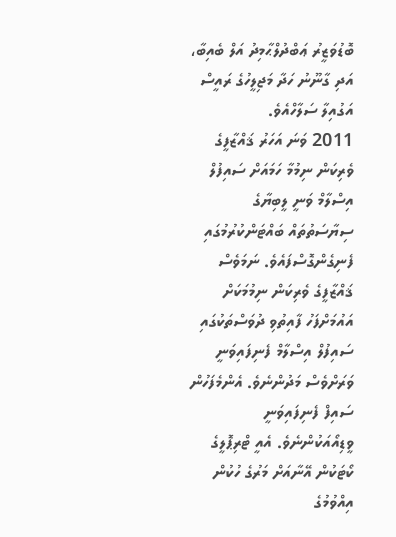ބޮޑުވަޒީރު ޢަބްދުލްޙާމިދު އަލް ބެއިބާ، އަދި ގާނޫނު ހަދާ މަޖިލީހުގެ ރައީސް އަގުއިލާ ސަލާހްއެވެ.
2011 ވަނަ އަހަރު ޤައްޒާފީގެ ވެރިކަން ނިމުމާ ހަމައަށް ސައިފުލް އިސްލާމް ވަނީ ލީބިޔާގެ ސިޔާސަތުތައް ބައްޓަންކުރުމުގައި ފެނިގެންގޮސްފައެވެ. ނަމަވެސް ޤައްޒާފީގެ ވެރިކަން ނިމުމަކަށް އައުމަށްފަހު ފާއިތުވި ދުވަސްތަކުގައި ސައިފުލް އިސްލާމް ފެނިފައިވަނީ ވަރަށްވެސް މަދުންނެވެ. އެންމެފަހުން ސައިފް ފެނިފައިވަނީ ވީޑިއޯއަކުންނެވެ. އެއީ ޓްރިޕޮލީގެ ކޯޓަކުން އޭނާއަށް މަރުގެ ހުކުން އިއްވުމުގެ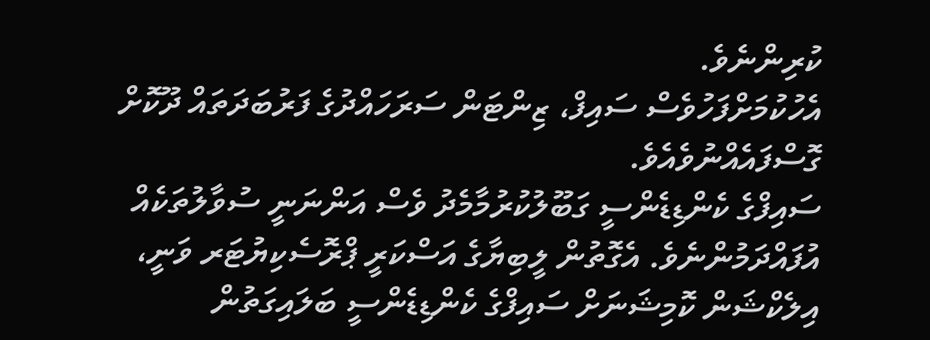ކުރިންނެވެ.
އެހުކުމަށްފަހުވެސް ސައިފް، ޒިންޓަން ސަރަހައްދުގެ ފަރުބަދަތައް ދޫކޮށް ގޮސްފައެއްނުވެއެވެ.
ސައިފްގެ ކެންޑިޑެންސީ ގަބޫލުކުރުމާމެދު ވެސް އަންނަނީ ސުވާލުތަކެއް އުފައްދަމުންނެވެ. އެގޮތުން ލީބިޔާގެ އަސްކަރީ ޕްރޮސެކިޔުޓަރ ވަނީ، އިލެކްޝަން ކޮމިޝަނަށް ސައިފްގެ ކެންޑިޑެންސީ ބަލައިގަތުން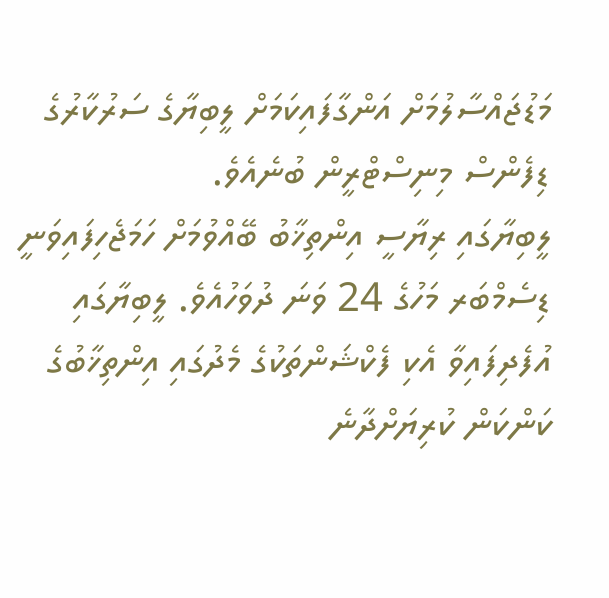މަޑުޖައްސާލުމަށް އަންގާފައިކަމަށް ލީބިޔާގެ ސަރުކާރުގެ ޑިފެންސް މިނިސްޓްރީން ބުނެއެވެ.
ލީބިޔާގައި ރިޔާސީ އިންތިޚާބު ބޭއްވުމަށް ހަމަޖެހިފައިވަނީ ޑިސެމްބަރ މަހުގެ 24 ވަނަ ދުވަހުއެވެ. ލީބިޔާގައި އުފެދިފައިވާ އެކި ފެކްޝަންތަކުގެ މެދުގައި އިންތިޚާބުގެ ކަންކަން ކުރިޔަށްދާނެ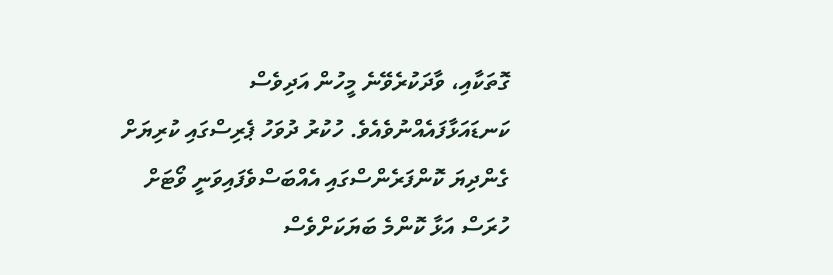ގޮތަކާއި، ވާދަކުރެވޭނެ މީހުން އަދިވެސް ކަނޑައަޅާފައެއްނުވެއެވެ. ހުކުރު ދުވަހު ޕެރިސްގައި ކުރިޔަށް ގެންދިޔަ ކޮންފަރެންސްގައި އެއްބަސްވެފައިވަނީ ވޯޓަށް ހުރަސް އަޅާ ކޮންމެ ބަޔަކަށްވެސް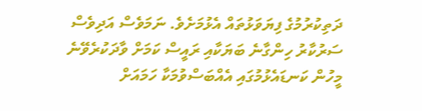ދަތިކުރުމުގެ ފިޔަވަޅުތައް އެޅުމަށެވެ. ނަމަވެސް އަދިވެސް ސަރުކާރު ހިންގާނެ ބަޔަކާއި ރައީސް ކަމަށް ވާދަކުރެވޭނެ މީހުން ކަނޑައެޅުމުގައި އެއްބަސްވުމަކާ ހަމައަށް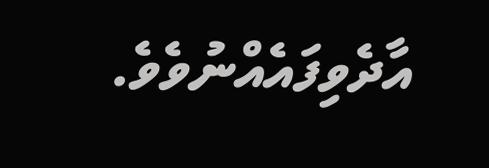އާދެވިފައެއްނުވެވެ.